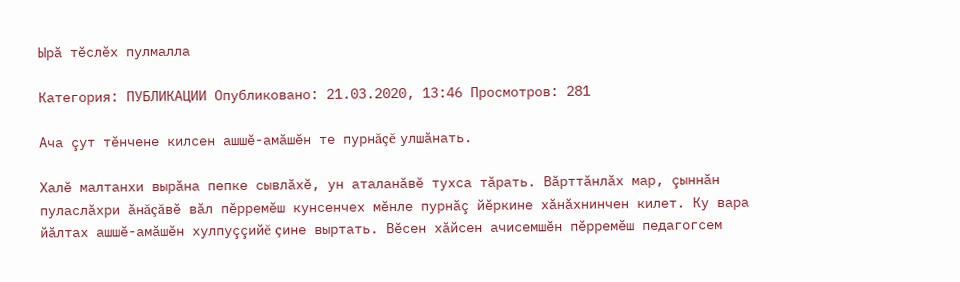Ырă тĕслĕх пулмалла

Категория: ПУБЛИКАЦИИ Опубликовано: 21.03.2020, 13:46 Просмотров: 281

Ача çут тĕнчене килсен ашшĕ-амăшĕн те пурнăçĕ улшăнать.

Халĕ малтанхи вырăна пепке сывлăхĕ, ун аталанăвĕ тухса тăрать. Вăрттăнлăх мар, çыннăн пуласлăхри ăнăçăвĕ вăл пĕрремĕш кунсенчех мĕнле пурнăç йĕркине хăнăхнинчен килет. Ку вара йăлтах ашшĕ-амăшĕн хулпуççийĕ çине выртать. Вĕсен хăйсен ачисемшĕн пĕрремĕш педагогсем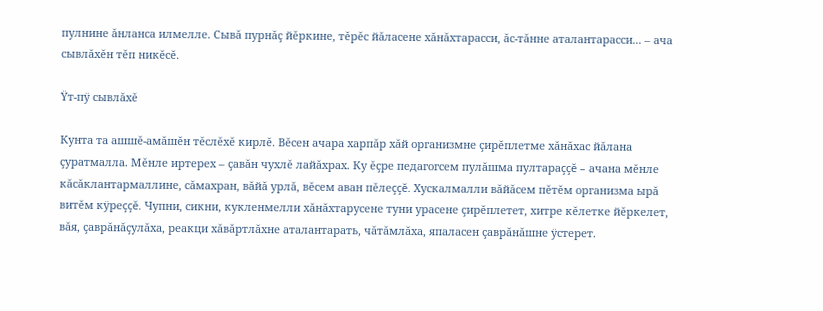пулнине ăнланса илмелле. Сывă пурнăç йĕркине, тĕрĕс йăласене хăнăхтарасси, ăс-тăнне аталантарасси... – ача сывлăхĕн тĕп никĕсĕ.

Ÿт-пÿ сывлăхĕ

Кунта та ашшĕ-амăшĕн тĕслĕхĕ кирлĕ. Вĕсен ачара харпăр хăй организмне çирĕплетме хăнăхас йăлана çуратмалла. Мĕнле иртерех – çавăн чухлĕ лайăхрах. Ку ĕçре педагогсем пулăшма пултараççĕ – ачана мĕнле кăсăклантармаллине, сăмахран, вăйă урлă, вĕсем аван пĕлеççĕ. Хускалмалли вăйăсем пĕтĕм организма ырă витĕм кÿреççĕ. Чупни, сикни, кукленмелли хăнăхтарусене туни урасене çирĕплетет, хитре кĕлетке йĕркелет, вăя, çаврăнăçулăха, реакци хăвăртлăхне аталантарать, чăтăмлăха, япаласен çаврăнăшне ÿстерет.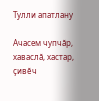Тулли апатлану

Ачасем чупчăр, хаваслă, хастар, çивĕч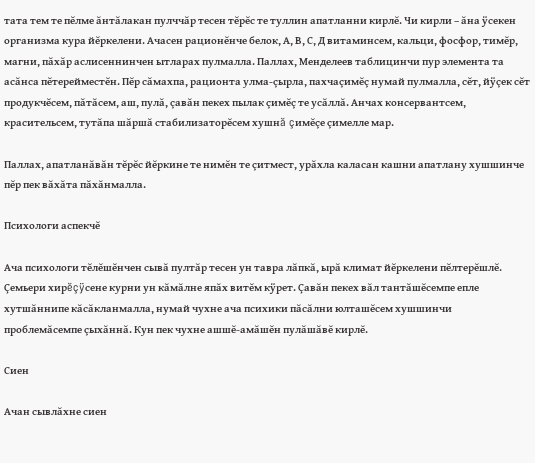тата тем те пĕлме ăнтăлакан пулччăр тесен тĕрĕс те туллин апатланни кирлĕ. Чи кирли – ăна ÿсекен организма кура йĕркелени. Ачасен рационĕнче белок, А, В, С, Д витаминсем, кальци, фосфор, тимĕр, магни, пăхăр аслисеннинчен ытларах пулмалла. Паллах, Менделеев таблицинчи пур элемента та асăнса пĕтерейместĕн. Пĕр сăмахпа, рационта улма-çырла, пахчаçимĕç нумай пулмалла, сĕт, йÿçек сĕт продукчĕсем, пăтăсем, аш, пулă, çавăн пекех пылак çимĕç те усăллă. Анчах консервантсем, красительсем, тутăпа шăршă стабилизаторĕсем хушнă çимĕçе çимелле мар.

Паллах, апатланăвăн тĕрĕс йĕркине те нимĕн те çитмест, урăхла каласан кашни апатлану хушшинче пĕр пек вăхăта пăхăнмалла.

Психологи аспекчĕ

Ача психологи тĕлĕшĕнчен сывă пултăр тесен ун тавра лăпкă, ырă климат йĕркелени пĕлтерĕшлĕ. Çемьери хирĕçÿсене курни ун кăмăлне япăх витĕм кÿрет. Çавăн пекех вăл тантăшĕсемпе епле хутшăннипе кăсăкланмалла, нумай чухне ача психики пăсăлни юлташĕсем хушшинчи проблемăсемпе çыхăннă. Кун пек чухне ашшĕ-амăшĕн пулăшăвĕ кирлĕ.

Сиен

Ачан сывлăхне сиен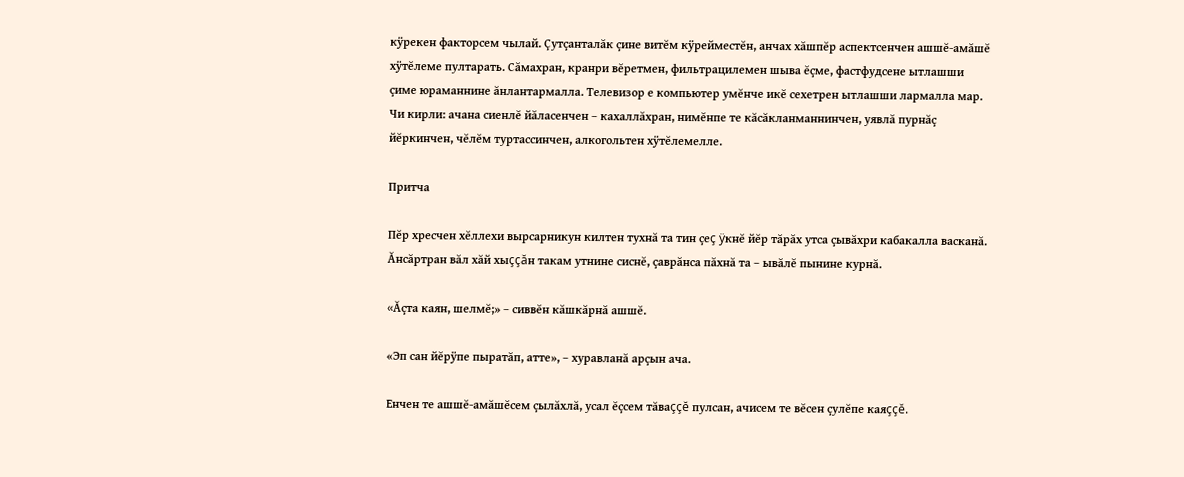кÿрекен факторсем чылай. Çутçанталăк çине витĕм кÿрейместĕн, анчах хăшпĕр аспектсенчен ашшĕ-амăшĕ хÿтĕлеме пултарать. Сăмахран, кранри вĕретмен, фильтрацилемен шыва ĕçме, фастфудсене ытлашши çиме юраманнине ăнлантармалла. Телевизор е компьютер умĕнче икĕ сехетрен ытлашши лармалла мар. Чи кирли: ачана сиенлĕ йăласенчен – кахаллăхран, нимĕнпе те кăсăкланманнинчен, уявлă пурнăç йĕркинчен, чĕлĕм туртассинчен, алкогольтен хÿтĕлемелле.

Притча

Пĕр хресчен хĕллехи вырсарникун килтен тухнă та тин çеç ÿкнĕ йĕр тăрăх утса çывăхри кабакалла васканă. Ăнсăртран вăл хăй хыççăн такам утнине сиснĕ, çаврăнса пăхнă та – ывăлĕ пынине курнă.

«Ăçта каян, шелмĕ;» – сиввĕн кăшкăрнă ашшĕ.

«Эп сан йĕрÿпе пыратăп, атте», – хуравланă арçын ача.

Енчен те ашшĕ-амăшĕсем çылăхлă, усал ĕçсем тăваççĕ пулсан, ачисем те вĕсен çулĕпе каяççĕ.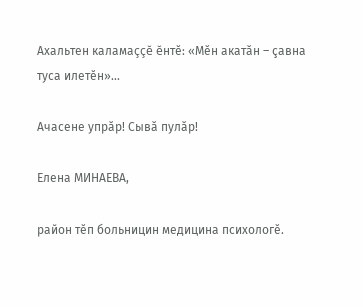Ахальтен каламаççĕ ĕнтĕ: «Мĕн акатăн – çавна туса илетĕн»...

Ачасене упрăр! Сывă пулăр!

Елена МИНАЕВА,

район тĕп больницин медицина психологĕ.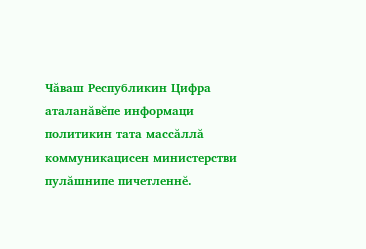Чăваш Республикин Цифра аталанăвĕпе информаци политикин тата массăллă коммуникацисен министерстви пулăшнипе пичетленнĕ.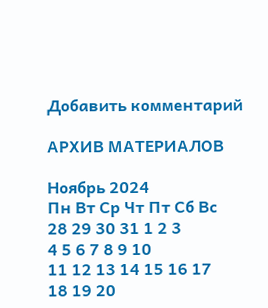Добавить комментарий

АРХИВ МАТЕРИАЛОВ

Ноябрь 2024
Пн Вт Ср Чт Пт Сб Вс
28 29 30 31 1 2 3
4 5 6 7 8 9 10
11 12 13 14 15 16 17
18 19 20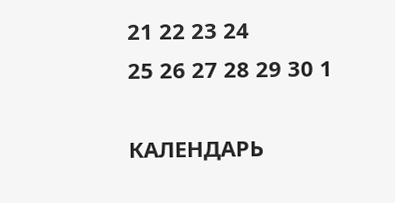21 22 23 24
25 26 27 28 29 30 1

КАЛЕНДАРЬ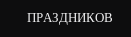ПРАЗДНИКОВ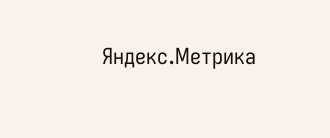Яндекс.Метрика